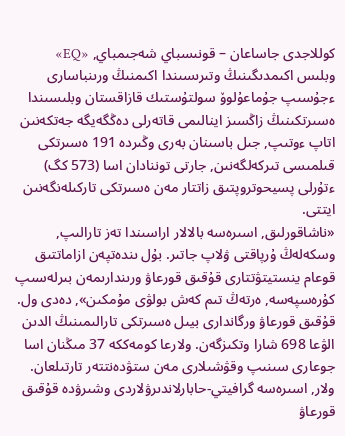كوللاجدى جاساعان – قونىسباي شەجىمباي, «EQ»
وبلىس اكىمدىگىنىڭ وتىرىسىندا اكىمنىڭ ورىنباسارى ءجۇسىپ جۇماعۇلوۆ سولتۇستىك قازاقستان وبلىسىندا ەسىرتكىنىڭ زاڭسىز اينالىمى قاتەرلى دەڭگەيگە جەتكەنىن اتاپ ءوتىپ, جىل باسىنان بەرى وڭىردە 191 ەسىرتكى قىلمىسى تىركەلگەنىن, جارتى توننادان اسا (573 كگ) ءتۇرلى پسيحوتروپتىق زاتتار مەن ەسىرتكى تاركىلەنگەنىن ايتتى.
«ناشاقورلىق, اسىرەسە بالالار اراسىندا تەز تارالىپ, وسكەلەڭ ۇرپاقتى ۋلاپ جاتىر. بۇل ىندەتپەن ازاماتتىق قوعام ينستيتۋتتارى قۇقىق قورعاۋ ورىندارىمەن بىرلەسىپ كۇرەسپەسە, ەرتەڭ تىم كەش بولۋى مۇمكىن», دەدى ول.
قۇقىق قورعاۋ ورگاندارى بيىل ەسىرتكى تارالىمىنىڭ الدىن الۋعا 698 شارا وتكىزگەن. ولارعا كومەككە 37 مىڭنان اسا جوعارى سىنىپ وقۋشىلارى مەن ستۋدەنتتەر تارتىلعان. ولار, اسىرەسە گرافيتي-حابارلاندىرۋلاردى وشىرۋدە قۇقىق قورعاۋ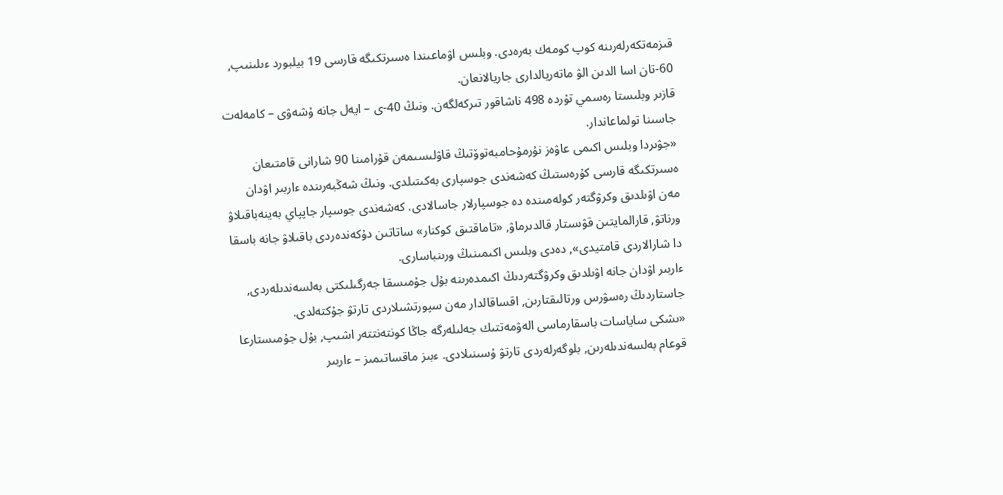قىزمەتكەرلەرىنە كوپ كومەك بەرەدى. وبلىس اۋماعىندا ەسىرتكىگە قارسى 19 بيلبورد ءىلىنىپ, 60-تان اسا الدىن الۋ ماتەريالدارى جاريالانعان.
قازىر وبلىستا رەسمي تۇردە 498 ناشاقور تىركەلگەن. ونىڭ 40-ى – ايەل جانە ۇشەۋى – كامەلەت جاسىنا تولماعاندار.
«جۋىردا وبلىس اكىمى عاۋەز نۇرمۇحامبەتوۆتىڭ قاۋلىسىمەن قۇرامىنا 90 شارانى قامتىعان ەسىرتكىگە قارسى كۇرەستىڭ كەشەندى جوسپارى بەكىتىلدى. ونىڭ شەڭبەرىندە ءاربىر اۋدان مەن اۋىلدىق وكرۋگتەر كولەمىندە دە جوسپارلار جاسالادى. كەشەندى جوسپار جاپپاي بەينەباقىلاۋ ورناتۋ, قارالمايتىن قۋىستار قالدىرماۋ, «تاماقتىق كوكنار» ساتاتىن دۇكەندەردى باقىلاۋ جانە باسقا دا شارالاردى قامتيدى», دەدى وبلىس اكىمىنىڭ ورىنباسارى.
ءاربىر اۋدان جانە اۋىلدىق وكرۋگتەردىڭ اكىمدەرىنە بۇل جۇمىسقا جەرگىلىكتى بەلسەندىلەردى, جاستاردىڭ رەسۋرس ورتالىقتارىن, اقساقالدار مەن سپورتشىلاردى تارتۋ جۇكتەلدى.
«ىشكى ساياسات باسقارماسى الەۋمەتتىك جەلىلەرگە جاڭا كونتەنتتەر اشىپ, بۇل جۇمىستارعا قوعام بەلسەندىلەرىن, بلوگەرلەردى تارتۋ ۇسىنىلادى. ءبىز ماقساتىمىز – ءاربىر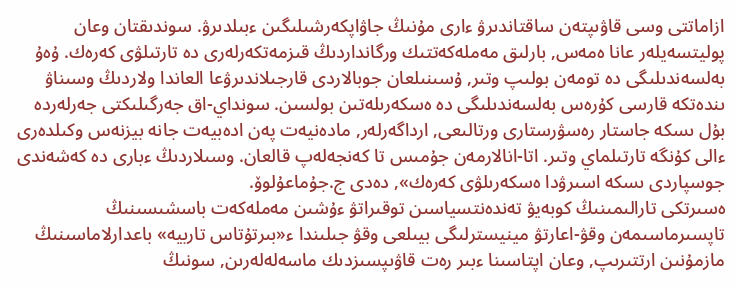ازاماتتى وسى قاۋىپتەن ساقتاندىرۋ ءارى مۇنىڭ جاۋاپكەرشىلىگىن ءبىلدىرۋ. سوندىقتان وعان پوليتسەيلەر عانا ەمەس, بارلىق مەملەكەتتىك ورگانداردىڭ قىزمەتكەرلەرى دە تارتىلۋى كەرەك. ۇەۇ بەلسەندىلىگى دە تومەن بولىپ وتىر, ۇسىنىلعان جوبالاردى قارجىلاندىرۋعا العاندا ولاردىڭ وسىناۋ ىندەتكە قارسى كۇرەس بەلسەندىلىگى دە ەسكەرىلەتىن بولسىن. سونداي-اق جەرگىلىكتى جەرلەردە بۇل ىسكە جاستار رەسۋرستارى ورتالىعى, ارداگەرلەر, مادەنيەت پەن ادەبيەت جانە بيزنەس وكىلدەرى ءالى كۇنگە تارتىلماي وتىر. اتا-انالارمەن جۇمىس تا كەنجەلەپ قالعان. وسىلاردىڭ ءبارى دە كەشەندى جوسپاردى ىسكە اسىرۋدا ەسكەرىلۋى كەرەك», دەدى ج.جۇماعۇلوۆ.
ەسىرتكى تارالىمىنىڭ كوبەيۋ تەندەنتسياسىن توقىراتۋ ءۇشىن مەملەكەت باسشىسىنىڭ تاپسىرماسىمەن وقۋ-اعارتۋ مينيسترلىگى بيىلعى وقۋ جىلىندا ء«بىرتۇتاس تاربيە» باعدارلاماسىنىڭ مازمۇنىن ارتتىرىپ, وعان اپتاسىنا ءبىر رەت قاۋىپسىزدىك ماسەلەلەرىن, سونىڭ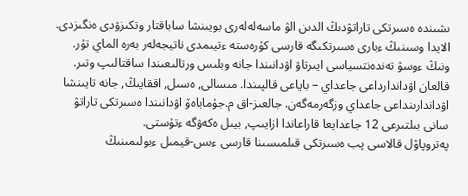ىشىندە ەسىرتكى تاراتۋدىڭ الدىن الۋ ماسەلەلەرى بويىنشا ساباقتار وتكىزۋدى ەنگىزدى. الايدا وسىنىڭ ءبارى ەسىرتكىگە قارسى كۇرەستە ءتيىمدى ناتيجەلەر بەرە الماي تۇر. ونىڭ ءوسۋ تەندەنتسياسى ايىرتاۋ اۋدانىندا جانە وبلىس ورتالىعىندا ساقتالىپ وتىر. قالعان اۋداندارداعى جاعداي – باياعى قالپىندا. مىسالى, ەسىل, اققايىڭ, جانە تايىنشا اۋداندارىنداعى جاعداي وزگەرمەگەن. جالعىز-اق م.جۇماباەۆ اۋدانىندا ەسىرتكى تاراتۋ سانى بىلتىرعى 12 جاعدايعا قاراعاندا ازايىپ, بيىل ەكەۋگە ءتۇستى.
پەتروپاۆل قالاسى پب ەسىرتكى قىلمىسىنا قارسى ءىس-قيمىل ءبولىمىنىڭ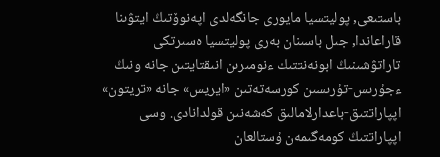باستىعى, پوليتسيا مايورى جانگەلدى اپەنوۆتىڭ ايتۋىنا قاراعاندا, جىل باسىنان بەرى پوليتسيا ەسىرتكى تاراتۋشىنىڭ ابونەنتتىك ءنومىرىن انىقتايتىن جانە ونىڭ ءجۇرىس-تۇرىسىن كورسەتەتىن «ايريس» جانە «تريتون» اپپاراتتىق-باعدارلامالىق كەشەنىن قولدانادى. وسى اپپاراتتىڭ كومەگىمەن ۇستالعان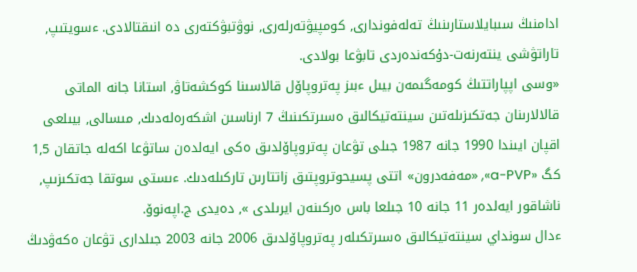ادامنىڭ سىبايلاستارىنىڭ تەلەفوندارى, كومپيۋتەرلەرى, نوۋتبۋكتەرى دە انىقتالادى. ءسويتىپ, تاراتۋشى ينتەرنەت-دۇكەندەردى تابۋعا بولادى.
«وسى اپپاراتتىڭ كومەگىمەن بيىل ءبىز پەتروپاۆل قالاسىنا كوكشەتاۋ, استانا جانە الماتى قالالارىنان جەتكىزىلەتىن سينتەتيكالىق ەسىرتكىنىڭ 7 ارناسىن اشكەرەلەدىك, مىسالى, بيىلعى اقپان ايىندا 1990 جانە 1987 جىلى تۋعان پەتروپاۆلدىق ەكى ايەلدەن ساتۋعا اكەلە جاتقان 1,5 كگ «a-PVP», «مەفەدرون» اتتى پسيحوتروپتىق زاتتارىن تاركىلەدىك. ءىستى سوتقا جەتكىزىپ, ناشاقور ايەلدەر 11 جانە 10 جىلعا باس ەركىنەن ايرىلدى », دەيدى ج.اپەنوۆ.
ءدال سونداي سينتەتيكالىق ەسىرتكىلەر پەتروپاۆلدىق 2006 جانە 2003 جىلدارى تۋعان ەكەۋدىڭ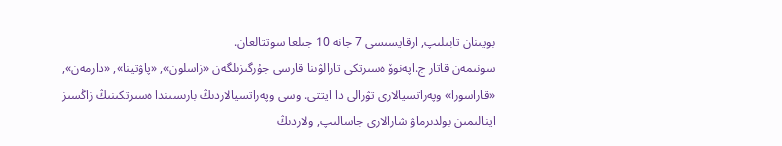بويىنان تابىلىپ, ارقايسىسى 7 جانە 10 جىلعا سوتتالعان.
سونىمەن قاتار ج.اپەنوۆ ەسىرتكى تارالۋىنا قارسى جۇرگىزىلگەن «زاسلون», «پاۋتينا», «دارمەن», «قاراسورا» وپەراتسيالارى تۋرالى دا ايتتى. وسى وپەراتسيالاردىڭ بارىسىندا ەسىرتكىنىڭ زاڭسىز اينالىمىن بولدىرماۋ شارالارى جاسالىپ, ولاردىڭ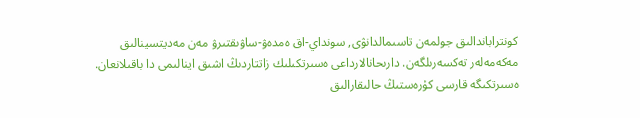كونتراباندالىق جولمەن تاسىمالدانۋى, سونداي-اق ەمدەۋ-ساۋىقتىرۋ مەن مەديتسينالىق مەكەمەلەر تەكسەرىلگەن. دارىحانالارداعى ەسىرتكىلىك زاتتاردىڭ اشىق اينالىمى دا باقىلانعان.
ەسىرتكىگە قارسى كۇرەستىڭ حالىقارالىق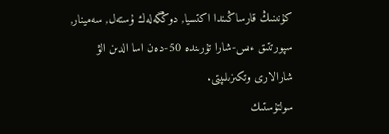كۇنىنىڭ قارساڭىندا اكتسيا, دوڭگەلەك ۇستەل, سەمينار, سپورتتىق ءىس-شارا تۇرىندە 50-دەن اسا الدىن الۋ شارالارى وتكىزىلىپتى.
سولتۇستىك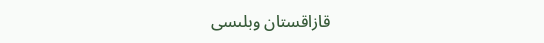قازاقستان وبلىسى